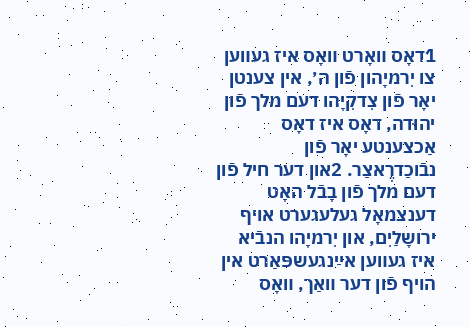1דאָס װאָרט װאָס איז געװען צו יִרמיָהון פֿון ה׳, אין צענטן יאָר פֿון צִדקִיָהו דעם מלך פֿון יהוּדה, דאָס איז דאָס אַכצענטע יאָר פֿון נבֿוכַדרֶאצַר. 2און דער חיל פֿון דעם מלך פֿון בָבֿל האָט דענצמאָל געלעגערט אױף ירושָלַיִם, און יִרמיָהו הנבֿיא איז געװען אײַנגעשפּאַרט אין הױף פֿון דער װאַך, װאָס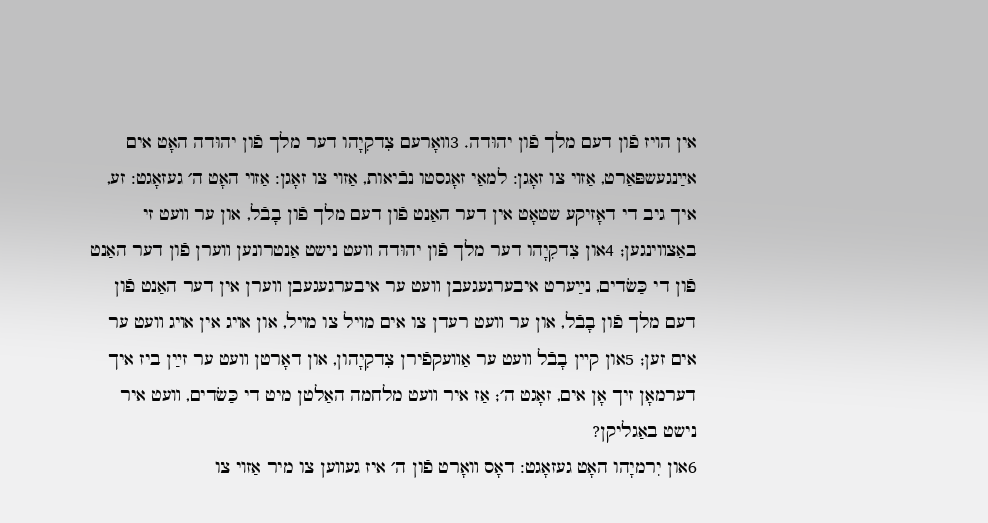אין הױז פֿון דעם מלך פֿון יהוּדה. 3װאָרעם צִדקִיָהו דער מלך פֿון יהוּדה האָט אים אײַנגעשפּאַרט, אַזױ צו זאָגן: למאַי זאָגסטו נבֿיאות, אַזױ צו זאָגן: אַזױ האָט ה׳ געזאָגט: זע, איך גיב די דאָזיקע שטאָט אין דער האַנט פֿון דעם מלך פֿון בָבֿל, און ער װעט זי באַצװינגען; 4און צִדקִיָהו דער מלך פֿון יהוּדה װעט נישט אַנטרונען װערן פֿון דער האַנט פֿון די כַּשׂדים, נײַערט איבערגעגעבן װעט ער איבערגעגעבן װערן אין דער האַנט פֿון דעם מלך פֿון בָבֿל, און ער װעט רעדן צו אים מױל צו מױל, און אױג אין אױג װעט ער אים זען; 5און קײן בָבֿל װעט ער אַװעקפֿירן צִדקִיָהון, און דאָרטן װעט ער זײַן ביז איך דערמאָן זיך אָן אים, זאָגט ה׳; אַז איר װעט מלחמה האַלטן מיט די כַּשׂדים, װעט איר נישט באַגליקן?
6און יִרמיָהו האָט געזאָגט: דאָס װאָרט פֿון ה׳ איז געװען צו מיר אַזױ צו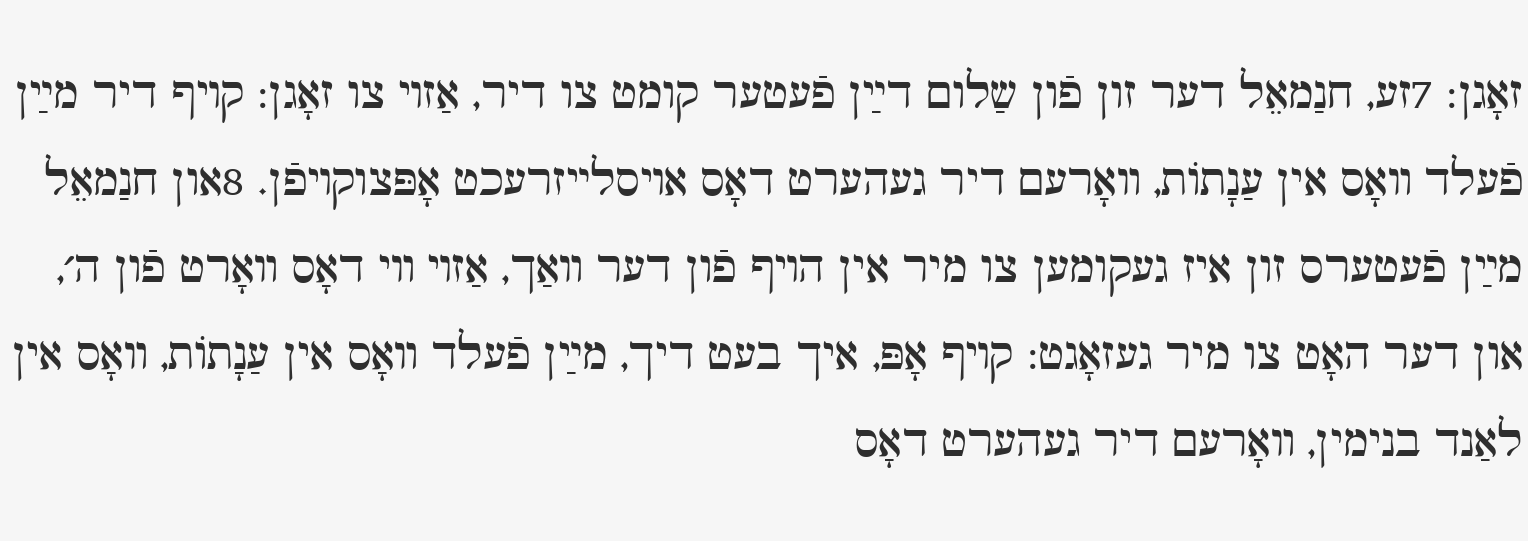זאָגן: 7זע, חנַמאֵל דער זון פֿון שַלום דײַן פֿעטער קומט צו דיר, אַזױ צו זאָגן: קױף דיר מײַן פֿעלד װאָס אין עַנָתוֹת, װאָרעם דיר געהערט דאָס אױסלײזרעכט אָפּצוקױפֿן. 8און חנַמאֵל מײַן פֿעטערס זון איז געקומען צו מיר אין הױף פֿון דער װאַך, אַזױ װי דאָס װאָרט פֿון ה׳, און דער האָט צו מיר געזאָגט: קױף אָפּ, איך בעט דיך, מײַן פֿעלד װאָס אין עַנָתוֹת, װאָס אין לאַנד בנימין, װאָרעם דיר געהערט דאָס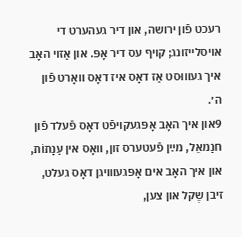רעכט פֿון ירושה, און דיר געהערט די אױסלײזונג; קױף עס דיר אָפּ. און אַזױ האָב איך געװוּסט אַז דאָס איז דאָס װאָרט פֿון ה׳.
9און איך האָב אָפּגעקױפֿט דאָס פֿעלד פֿון חנַמאֵל, מײַן פֿעטערס זון, װאָס אין עַנָתוֹת, און איך האָב אים אָפּגעװױגן דאָס געלט, זיבן שֶקל און צען,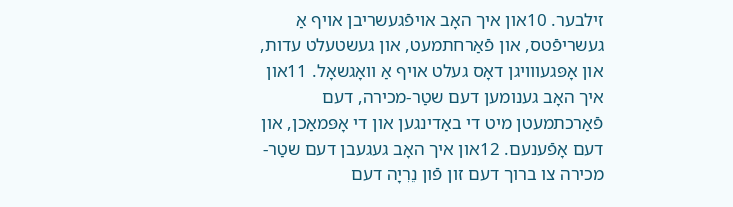זילבער. 10און איך האָב אױפֿגעשריבן אױף אַ געשריפֿטס, און פֿאַרחתמעט, און געשטעלט עדות, און אָפּגעװױגן דאָס געלט אױף אַ װאָגשאָל. 11און איך האָב גענומען דעם שטַר-מכירה, דעם פֿאַרכתמעטן מיט די באַדינגען און די אָפּמאַכן, און דעם אָפֿענעם. 12און איך האָב געגעבן דעם שטַר-מכירה צו ברוך דעם זון פֿון נֵרִיָה דעם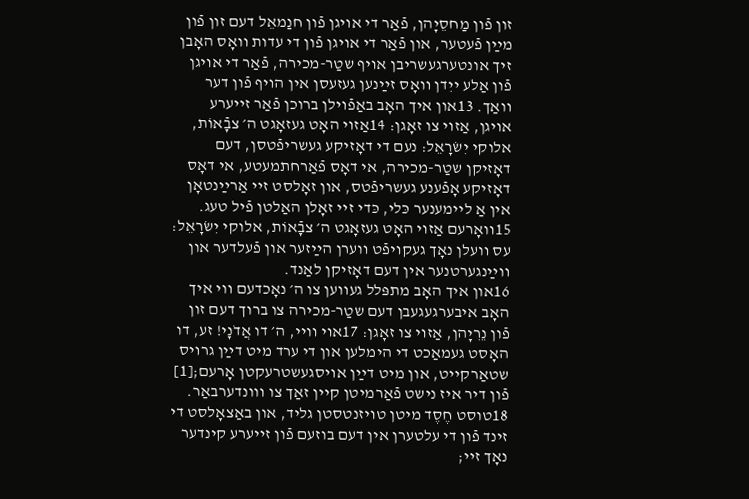זון פֿון מַחסֵיָהן, פֿאַר די אױגן פֿון חנַמאֵל דעם זון פֿון מײַן פֿעטער, און פֿאַר די אױגן פֿון די עדות װאָס האָבן זיך אונטערגעשריבן אױף שטַר-מכירה, פֿאַר די אױגן פֿון אַלע ייִדן װאָס זײַנען געזעסן אין הױף פֿון דער װאַך. 13און איך האָב באַפֿױלן ברוכן פֿאַר זײערע אױגן, אַזױ צו זאָגן: 14אַזױ האָט געזאָגט ה׳ צבָֿאוֹת, אלוקי יִשׂרָאֵל: נעם די דאָזיקע געשריפֿטסן, דעם דאָזיקן שטַר-מכירה, אי דאָס פֿאַרחתמעטע, אי דאָס דאָזיקע אָפֿענע געשריפֿטס, און זאָלסט זײ אַרײַנטאָן אין אַ לײמענער כּלי, כּדי זײ זאָלן האַלטן פֿיל טעג. 15װאָרעם אַזױ האָט געזאָגט ה׳ צבָֿאוֹת, אלוקי יִשׂרָאֵל: עס װעלן נאָך געקױפֿט װערן הײַזער און פֿעלדער און װײַנגערטנער אין דעם דאָזיקן לאַנד.
16און איך האָב מתפּלל געװען צו ה׳ נאָכדעם װי איך האָב איבערגעגעבן דעם שטַר-מכירה צו ברוך דעם זון פֿון נֵרִיָהן, אַזױ צו זאָגן: 17אױ װײ, ה׳ דו אֲדֹנָי! זע, דו האָסט געמאַכט די הימלען און די ערד מיט דײַן גרױס שטאַרקײט, און מיט דײַן אױסגעשטרעקטן אָרעם;[1] פֿון דיר איז נישט פֿאַרמיטן קײן זאַך צו װונדערבאַר. 18טוסט חֶסֶד מיטן טױזנטסטן גליד, און באַצאָלסט די זינד פֿון די עלטערן אין דעם בוזעם פֿון זײערע קינדער נאָך זײ;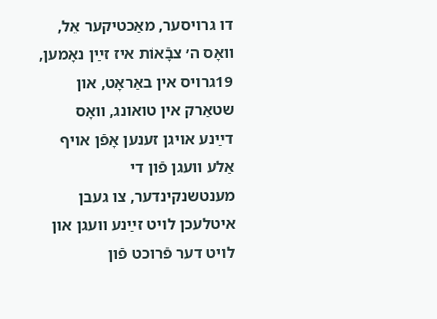דו גרױסער, מאַכטיקער אֵל, װאָס ה׳ צבָֿאוֹת איז זײַן נאָמען, 19גרױס אין באַראָט, און שטאַרק אין טואונג, װאָס דײַנע אױגן זענען אָפֿן אױף אַלע װעגן פֿון די מענטשנקינדער, צו געבן איטלעכן לױט זײַנע װעגן און לױט דער פֿרוכט פֿון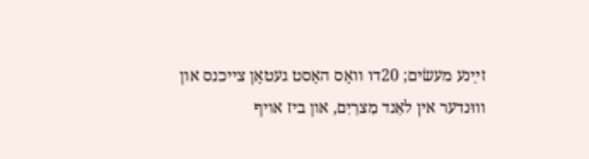זײַנע מעשׂים; 20דו װאָס האָסט געטאָן צײכנס און װוּנדער אין לאַנד מִצרַיִם, און ביז אױף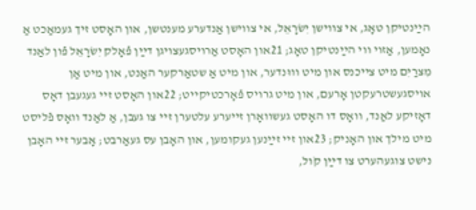הײַנטיקן טאָג, אי צװישן יִשׂרָאֵל, אי צװישן אַנדערע מענטשן, און האָסט זיך געמאַכט אַ נאָמען, אַזױ װי הײַנטיקן טאָג; 21און האָסט אַרױסגעצױגן דײַן פֿאָלק יִשׂרָאֵל פֿון לאַנד מִצרַיִם מיט צײכנס און מיט װוּנדער, און מיט אַ שטאַרקער האַנט, און מיט אַן אױסגעשטרעקטן אָרעם, און מיט גרױס פֿאָרכטיקײט; 22און האָסט זײ געגעבן דאָס דאָזיקע לאַנד, װאָס דו האָסט געשװאָרן זײערע עלטערן זײ צו געבן, אַ לאַנד װאָס פֿליסט מיט מילך און האָניק; 23און זײ זײַנען געקומען, און האָבן עס געאַרבט; אָבער זײ האָבן נישט צוגעהערט צו דײַן קֹול,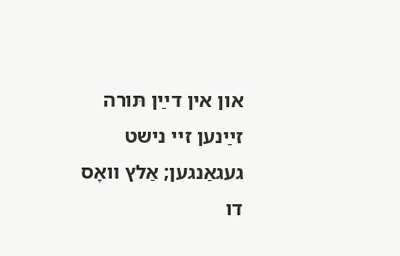און אין דײַן תּורה זײַנען זײ נישט געגאַנגען; אַלץ װאָס דו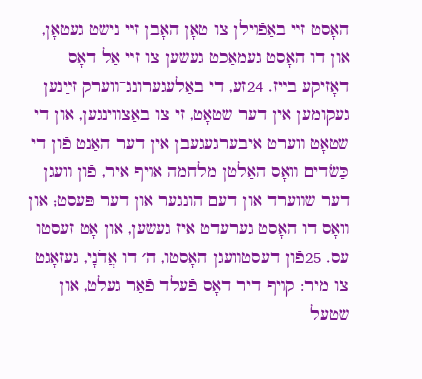האָסט זײ באַפֿױלן צו טאָן האָבן זײ נישט געטאָן, און דו האָסט געמאַכט געשען צו זײ אַל דאָס דאָזיקע בײז. 24זע, די באַלעגערונג־װערק זײַנען געקומען אין דער שטאָט, זי צו באַצװינגען, און די שטאָט װערט איבערגעגעבן אין דער האַנט פֿון די כַּשׂדים װאָס האַלטן מלחמה אױף איר, פֿון װעגן דער שװערד און דעם הונגער און דער פּעסט; און װאָס דו האָסט גערעדט איז געשען, און אָט זעסטו עס. 25פֿון דעסטװעגן האָסטו, ה׳ דו אֲדֹנָי, געזאָגט צו מיר: קױף דיר דאָס פֿעלד פֿאַר געלט, און שטעל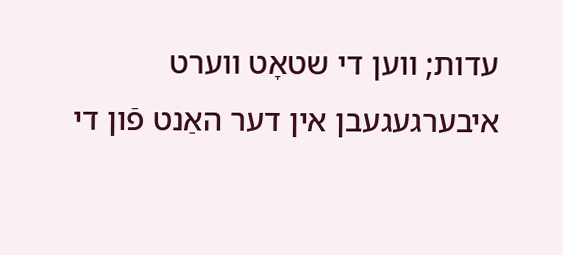עדות; װען די שטאָט װערט איבערגעגעבן אין דער האַנט פֿון די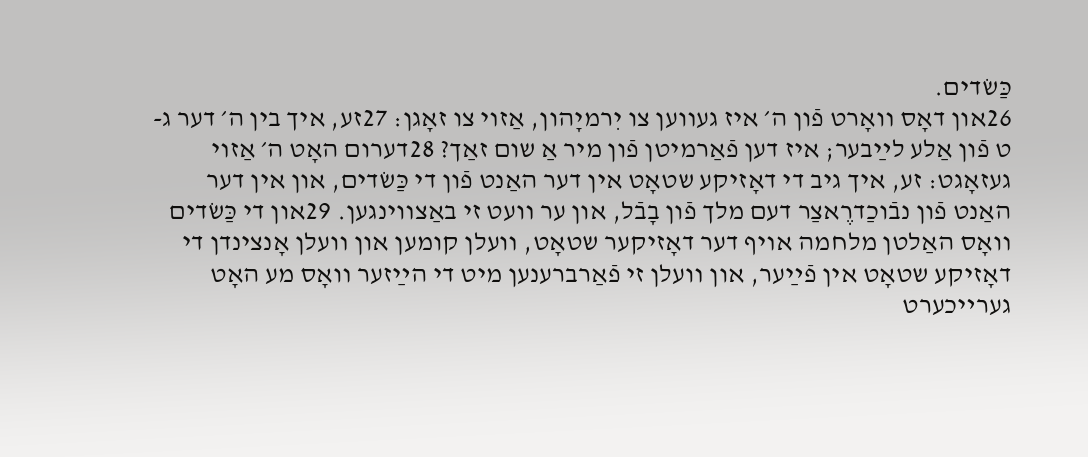כַּשׂדים.
26און דאָס װאָרט פֿון ה׳ איז געװען צו יִרמיָהון, אַזױ צו זאָגן: 27זע, איך בין ה׳ דער ג-ט פֿון אַלע לײַבער; איז דען פֿאַרמיטן פֿון מיר אַ שום זאַך? 28דערום האָט ה׳ אַזױ געזאָגט: זע, איך גיב די דאָזיקע שטאָט אין דער האַנט פֿון די כַּשׂדים, און אין דער האַנט פֿון נבֿוכַדרֶאצַר דעם מלך פֿון בָבֿל, און ער װעט זי באַצװינגען. 29און די כַּשׂדים װאָס האַלטן מלחמה אױף דער דאָזיקער שטאָט, װעלן קומען און װעלן אָנצינדן די דאָזיקע שטאָט אין פֿײַער, און װעלן זי פֿאַרברענען מיט די הײַזער װאָס מע האָט גערײכערט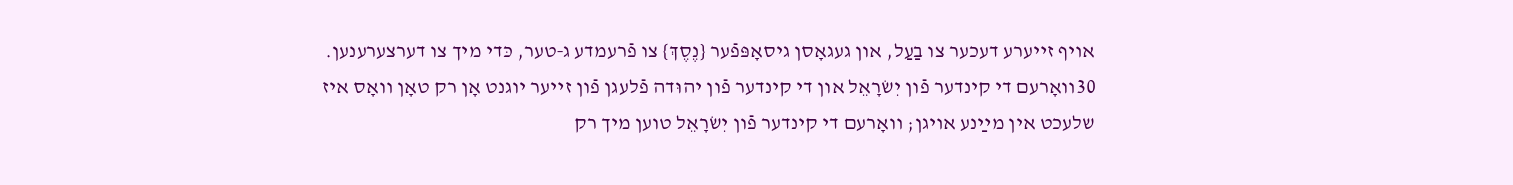אױף זײערע דעכער צו בַעַל, און געגאָסן גיסאָפּפֿער {נֶסֶךְ} צו פֿרעמדע ג‑טער, כּדי מיך צו דערצערענען. 30װאָרעם די קינדער פֿון יִשׂרָאֵל און די קינדער פֿון יהוּדה פֿלעגן פֿון זײער יוגנט אָן רק טאָן װאָס איז שלעכט אין מײַנע אױגן; װאָרעם די קינדער פֿון יִשׂרָאֵל טוען מיך רק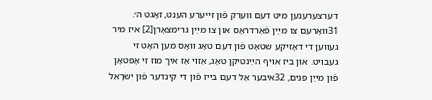דערצערענען מיט דעם װערק פֿון זײערע הענט, זאָגט ה׳. 31װאָרעם צו מײַן פֿאַרדראָס און צו מײַן גרימצאָרן[2] איז מיר געװען די דאָזיקע שטאָט פֿון דעם טאָג װאָס מען האָט זי געבױט. און ביז אױף הײַנטיקן טאָג, אַזױ אַז איך מוז זי אָפּטאָן פֿון מײַן פּנים, 32איבער אַל דעם בײז פֿון די קינדער פֿון יִשׂרָאֵל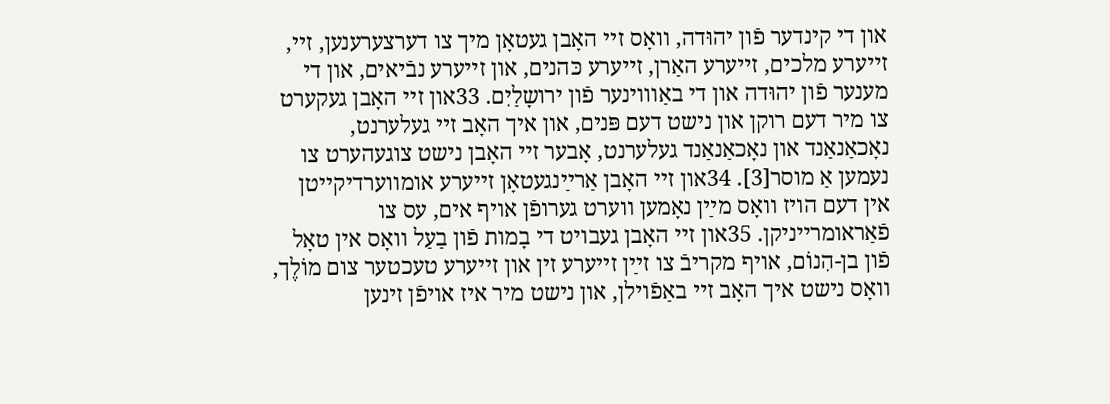און די קינדער פֿון יהוּדה, װאָס זײ האָבן געטאָן מיך צו דערצערענען, זײ, זײערע מלכים, זײערע האַרן, זײערע כּהנים, און זײערע נבֿיאים, און די מענער פֿון יהוּדה און די באַװױנער פֿון ירושָלַיִם. 33און זײ האָבן געקערט צו מיר דעם רוקן און נישט דעם פּנים, און איך האָב זײ געלערנט, נאָכאַנאַנד און נאָכאַנאַנד געלערנט, אָבער זײ האָבן נישט צוגעהערט צו נעמען אַ מוסר[3]. 34און זײ האָבן אַרײַנגעטאָן זײערע אומװערדיקײטן אין דעם הױז װאָס מײַן נאָמען װערט גערופֿן אױף אים, עס צו פֿאַראומרײניקן. 35און זײ האָבן געבױט די בָמות פֿון בַעַל װאָס אין טאָל פֿון בן-הִנוֹם, אױף מקריבֿ צו זײַן זײערע זין און זײערע טעכטער צום מוֹלֶך, װאָס נישט איך האָב זײ באַפֿױלן, און נישט מיר איז אױפֿן זינען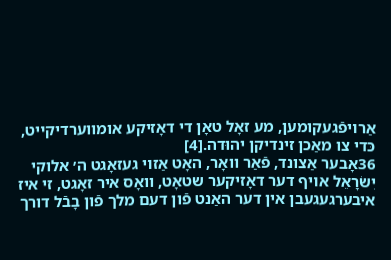אַרױפֿגעקומען, מע זאָל טאָן די דאָזיקע אומװערדיקײט, כּדי צו מאַכן זינדיקן יהוּדה.[4]
36אָבער אַצונד, פֿאַר װאָר, האָט אַזױ געזאָגט ה׳ אלוקי יִשׂרָאֵל אױף דער דאָזיקער שטאָט, װאָס איר זאָגט, זי איז איבערגעגעבן אין דער האַנט פֿון דעם מלך פֿון בָבֿל דורך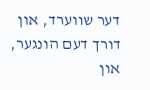דער שװערד, און דורך דעם הונגער, און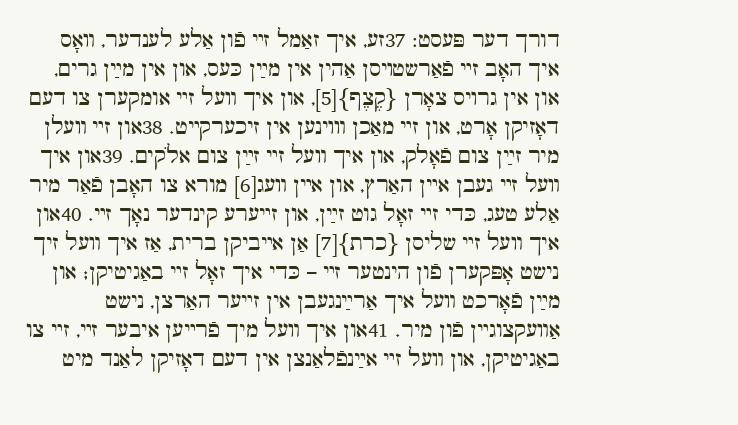דורך דער פּעסט: 37זע, איך זאַמל זײ פֿון אַלע לענדער, װאָס איך האָב זײ פֿאַרשטױסן אַהין אין מײַן כּעס, און אין מײַן גרים, און אין גרױס צאָרן {קֶצֶף}[5], און איך װעל זײ אומקערן צו דעם דאָזיקן אָרט, און זײ מאַכן װױנען אין זיכערקײט. 38און זײ װעלן מיר זײַן צום פֿאָלק, און איך װעל זײ זײַן צום אלֹקים. 39און איך װעל זײ געבן אײן האַרץ, און אײן װעג[6] מורא צו האָבן פֿאַר מיר אַלע טעג, כּדי זײ זאָל גוט זײַן, און זײערע קינדער נאָך זײ. 40און איך װעל זײ שליסן {כרת}[7] אַן אײביקן ברית, אַז איך װעל זיך נישט אָפּקערן פֿון הינטער זײ – כּדי איך זאָל זײ באַגיטיקן; און מײַן פֿאָרכט װעל איך אַרײַנגעבן אין זײער האַרצן, נישט אַװעקצוגײן פֿון מיר. 41און איך װעל מיך פֿרײען איבער זײ, זײ צו באַגיטיקן, און װעל זײ אײַנפֿלאַנצן אין דעם דאָזיקן לאַנד מיט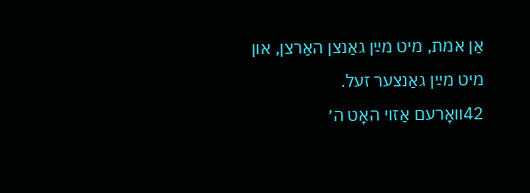אַן אמת, מיט מײַן גאַנצן האַרצן, און מיט מײַן גאַנצער זעל.
42װאָרעם אַזױ האָט ה׳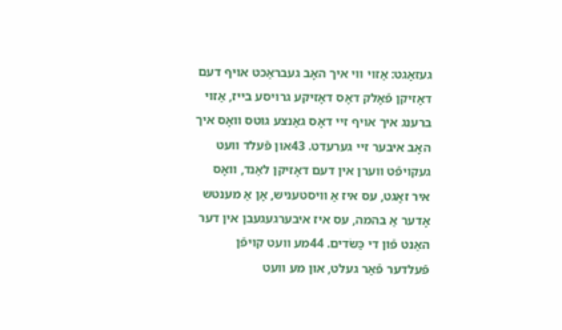געזאָגט: אַזױ װי איך האָב געבראַכט אױף דעם דאָזיקן פֿאָלק דאָס דאָזיקע גרױסע בײז, אַזױ ברענג איך אױף זײ דאָס גאַנצע גוטס װאָס איך האָב איבער זײ גערעדט. 43און פֿעלד װעט געקױפֿט װערן אין דעם דאָזיקן לאַנד, װאָס איר זאָגט, עס איז אַ װיסטעניש, אָן אַ מענטש אָדער אַ בהמה, עס איז איבערגעגעבן אין דער האַנט פֿון די כַּשׂדים. 44מע װעט קױפֿן פֿעלדער פֿאַר געלט, און מע װעט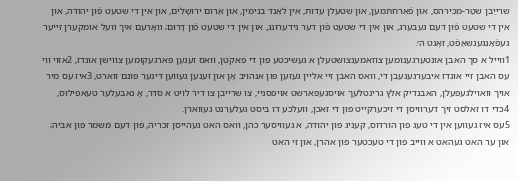שרײַבן שטַר-מכירהס, און פֿאַרחתמען, און שטעלן עדות, אין לאַנד בנימין, און אַרום ירושָלַיִם, און אין די שטעט פֿון יהוּדה, און אין די שטעט פֿון דעם געבערג, און אין די שטעט פֿון דער נידערונג, און אין די שטעט פֿון דָרום; װאָרעם איך װעל אומקערן זײער געפֿאַנגענשאַפֿט, זאָגט ה׳.
1ווייל א סך האבן אונטערגענומען צוזאמענצושטעלן א געשיכטע פון די פאקטן, וואס זענען פארגעקומען צווישן אונדז, 2אזוי ווי עס האבן זיי אונדז איבערגעגעבן די, וואס האבן זיי אליין געזען פון אנהויב אָן און זענען געווען דינער פונם ווארט, 3איז עס מיר אויך וואוילגעפעלן, האבנדיק אלץ גרינטלעך אויסגעפארשט אויפסניי, צו שרייבן צו דיר לויט א סדר, אָ נאבעלער טעאפילוס, 4כדי דו זאלסט זיך דערוויסן די זיכערקייט פון די זאכן, וועלכע דו ביסט געלערנט געווארן.
5עס איז געווען אין די טעג פון הורדוס, קעניג פון יהודה, א געוויסער כהן, וואס האט געהייסן זכריה, פון דעם משמר פון אביה; און ער האט געהאט א ווייב פון די טעכטער פון אהרן, און זי האט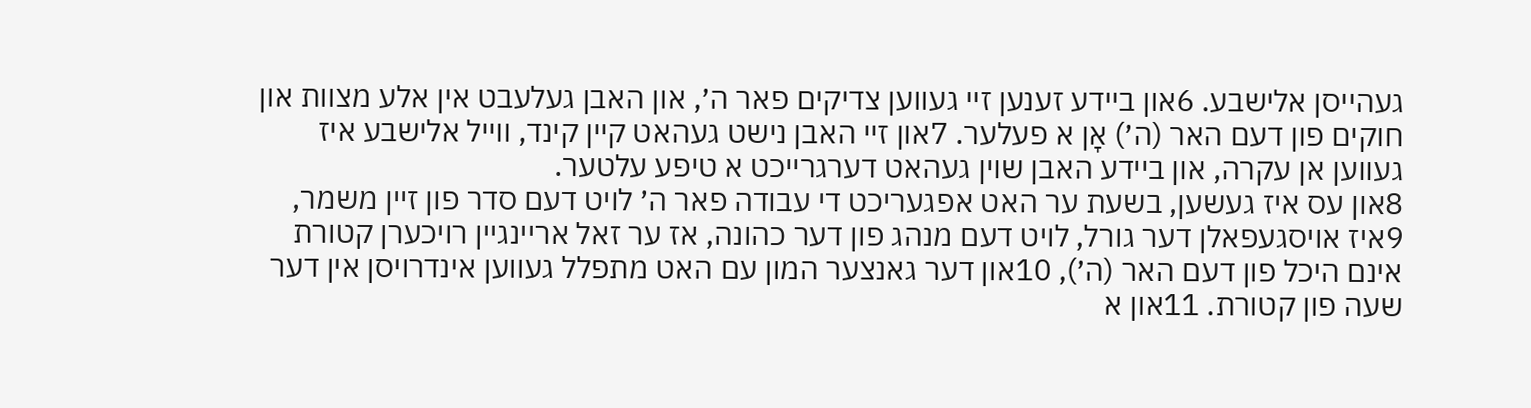געהייסן אלישבע. 6און ביידע זענען זיי געווען צדיקים פאר ה׳, און האבן געלעבט אין אלע מצוות און חוקים פון דעם האר (ה׳) אָן א פעלער. 7און זיי האבן נישט געהאט קיין קינד, ווייל אלישבע איז געווען אן עקרה, און ביידע האבן שוין געהאט דערגרייכט א טיפע עלטער.
8און עס איז געשען, בשעת ער האט אפגעריכט די עבודה פאר ה׳ לויט דעם סדר פון זיין משמר, 9איז אויסגעפאלן דער גורל, לויט דעם מנהג פון דער כהונה, אז ער זאל אריינגיין רויכערן קטורת אינם היכל פון דעם האר (ה׳), 10און דער גאנצער המון עם האט מתפלל געווען אינדרויסן אין דער שעה פון קטורת. 11און א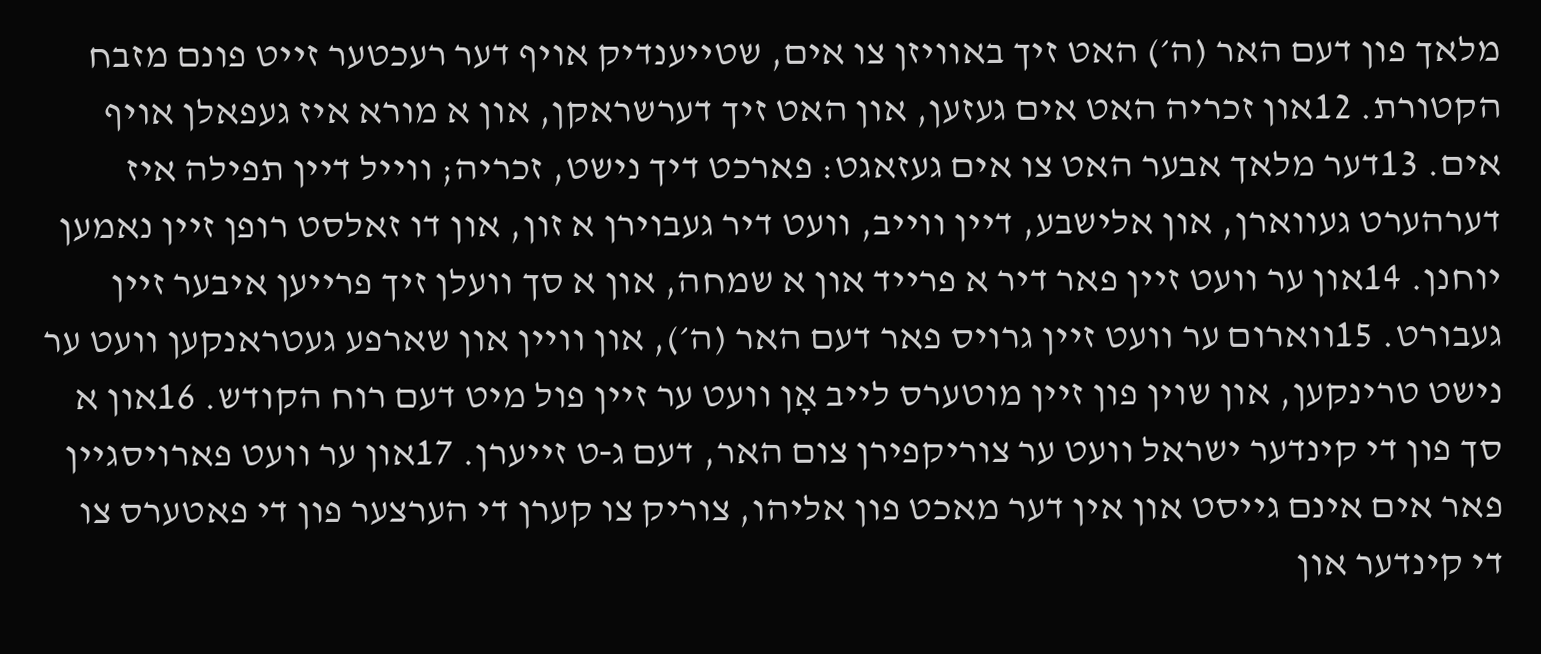מלאך פון דעם האר (ה׳) האט זיך באוויזן צו אים, שטייענדיק אויף דער רעכטער זייט פונם מזבח הקטורת. 12און זכריה האט אים געזען, און האט זיך דערשראקן, און א מורא איז געפאלן אויף אים. 13דער מלאך אבער האט צו אים געזאגט: פארכט דיך נישט, זכריה; ווייל דיין תפילה איז דערהערט געווארן, און אלישבע, דיין ווייב, וועט דיר געבוירן א זון, און דו זאלסט רופן זיין נאמען יוחנן. 14און ער וועט זיין פאר דיר א פרייד און א שמחה, און א סך וועלן זיך פרייען איבער זיין געבורט. 15ווארום ער וועט זיין גרויס פאר דעם האר (ה׳), און וויין און שארפע געטראנקען וועט ער נישט טרינקען, און שוין פון זיין מוטערס לייב אָן וועט ער זיין פול מיט דעם רוח הקודש. 16און א סך פון די קינדער ישראל וועט ער צוריקפירן צום האר, דעם ג‑ט זייערן. 17און ער וועט פארויסגיין פאר אים אינם גייסט און אין דער מאכט פון אליהו, צוריק צו קערן די הערצער פון די פאטערס צו די קינדער און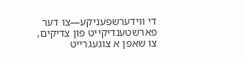די ווידערשפעניקע—צו דער פארשטענדיקייט פון צדיקים, צו שאפן א צוגעגרייט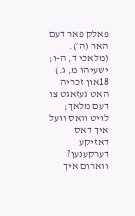פאלק פאר דעם האר (ה׳). (מלאכי ד, ה-ו; ישעיהו מ, ג.) 18און זכריה האט געזאגט צו דעם מלאך; לויט וואס וועל איך דאס דאזיקע דערקענען? ווארום איך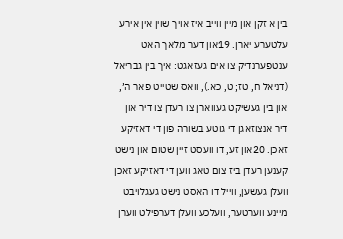בין א זקן און מיין ווייב איז אויך שוין אין אירע עלטערע יארן. 19און דער מלאך האט ענטפערנדיק צו אים געזאגט: איך בין גבריאל (דניאל ח, טז; ט, כא.), וואס שטייט פאר ה׳, און בין געשיקט געווארן צו רעדן צו דיר און דיר אנצוזאגן די גוטע בשורה פון די דאזיקע זאכן. 20און זע, דו וועסט זיין שטום און נישט קענען רעדן ביז צום טאג ווען די דאזיקע זאכן וועלן געשען, ווייל דו האסט נישט געגלויבט מיינע ווערטער, וועלכע וועלן דערפילט ווערן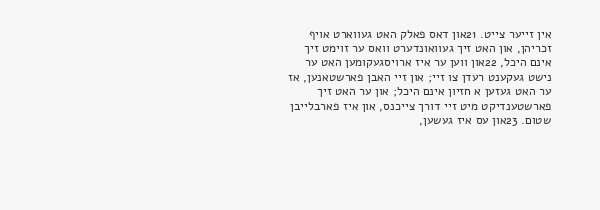אין זייער צייט. 21און דאס פאלק האט געווארט אויף זכריהן, און האט זיך געוואונדערט וואס ער זוימט זיך אינם היכל, 22און ווען ער איז ארויסגעקומען האט ער נישט געקענט רעדן צו זיי; און זיי האבן פארשטאנען, אז ער האט געזען א חזיון אינם היכל; און ער האט זיך פארשטענדיקט מיט זיי דורך צייכנס, און איז פארבלייבן שטום. 23און עס איז געשען,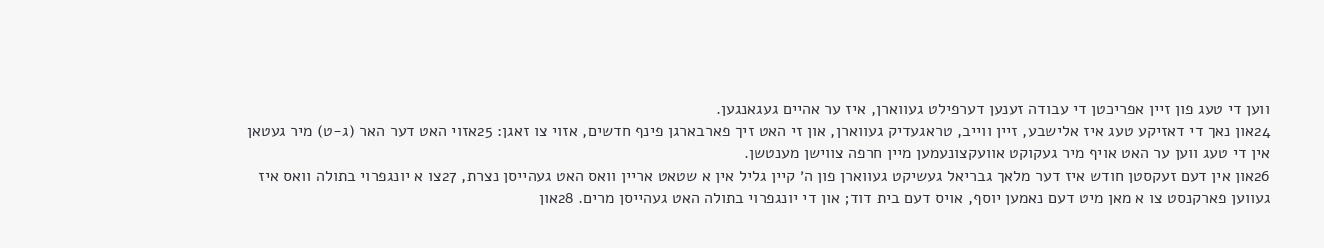ווען די טעג פון זיין אפריכטן די עבודה זענען דערפילט געווארן, איז ער אהיים געגאנגען.
24און נאך די דאזיקע טעג איז אלישבע, זיין ווייב, טראגעדיק געווארן, און זי האט זיך פארבארגן פינף חדשים, אזוי צו זאגן: 25אזוי האט דער האר (ג‑ט) מיר געטאן אין די טעג ווען ער האט אויף מיר געקוקט אוועקצונעמען מיין חרפה צווישן מענטשן.
26און אין דעם זעקסטן חודש איז דער מלאך גבריאל געשיקט געווארן פון ה׳ קיין גליל אין א שטאט אריין וואס האט געהייסן נצרת, 27צו א יונגפרוי בתולה וואס איז געווען פארקנסט צו א מאן מיט דעם נאמען יוסף, אויס דעם בית דוד; און די יונגפרוי בתולה האט געהייסן מרים. 28און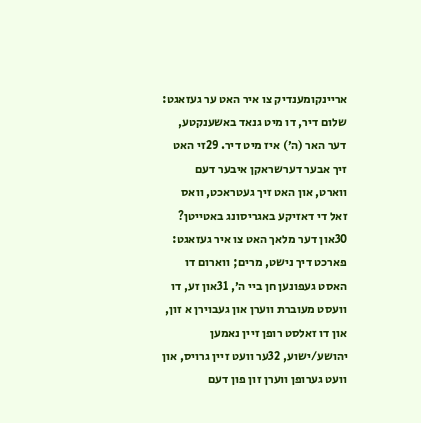אריינקומענדיק צו איר האט ער געזאגט: שלום דיר, דו מיט גנאד באשענקטע, דער האר (ה׳) איז מיט דיר. 29זי האט זיך אבער דערשראקן איבער דעם ווארט, און האט זיך געטראכט, וואס זאל די דאזיקע באגריסונג באטייטן? 30און דער מלאך האט צו איר געזאגט: פארכט דיך נישט, מרים; ווארום דו האסט געפונען חן ביי ה׳, 31און זע, דו וועסט מעוברת ווערן און געבוירן א זון, און דו זאלסט רופן זיין נאמען יהושע/ישוע, 32ער וועט זיין גרויס, און וועט גערופן ווערן זון פון דעם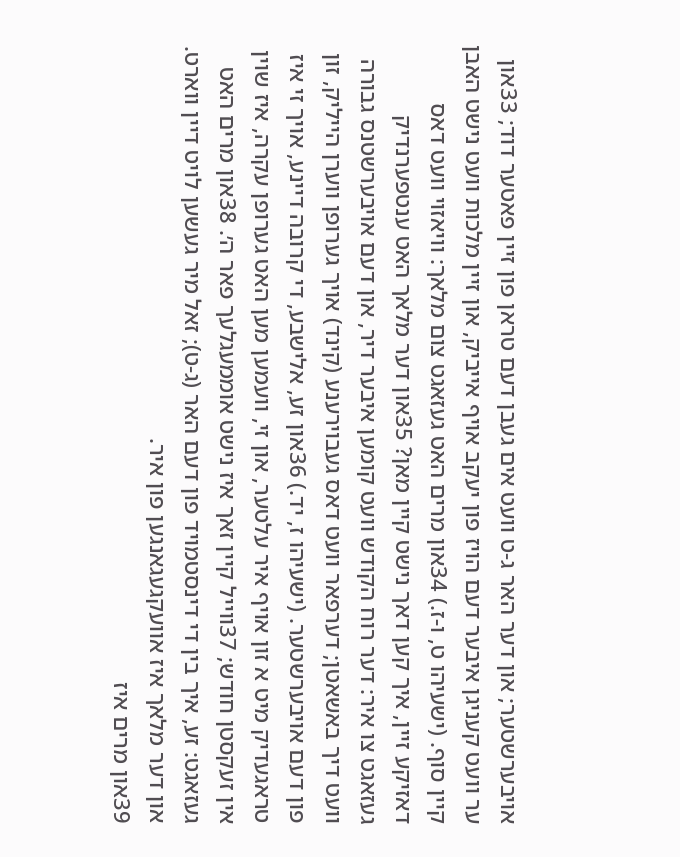אויבערשטער; און דער האר ג‑ט וועט אים געבן דעם טראן פון זיין פאטער דוד; 33און ער וועט קעניגן איבער דעם הויז פון יעקב אויף אייביק, און זיין מלכות וועט נישט האבן קיין סוף. (ישעיהו ט, ו-ז.) 34און מרים האט געזאגט צום מלאך: וויאזוי וועט דאס דאזיקע זיין, איך קען דאך נישט קיין מאן? 35און דער מלאך האט ענטפערנדיק געזאגט צו איר: דער רוח הקודש וועט קומען איבער דיר, און דעם אויבערשטנס גבורה וועט דיך באשאטן; דערפאר וועט דאס געבוירענע (קינד) אויך גערופן ווערן הייליק, זון פון דעם אויבערשטער. (ישעיהו ז, יד.) 36און זע, אלישבע, די קרובה דיינע, אויך זי איז טראגעדיק מיט א זון אויף איר עלטער, און זי, וועמען מען האט גערופן עקרה, איז שוין אין זעקסטן חודש; 37ווייל קיין זאך איז נישט אוממעגלעך פאר ה׳. 38און מרים האט געזאגט: זע, איך בין די דינסטמויד פון דעם האר (ג‑ט); זאל מיר געשען לויט דיין ווארט. און דער מלאך איז אוועקגעגאנגען פון איר.
39און מרים איז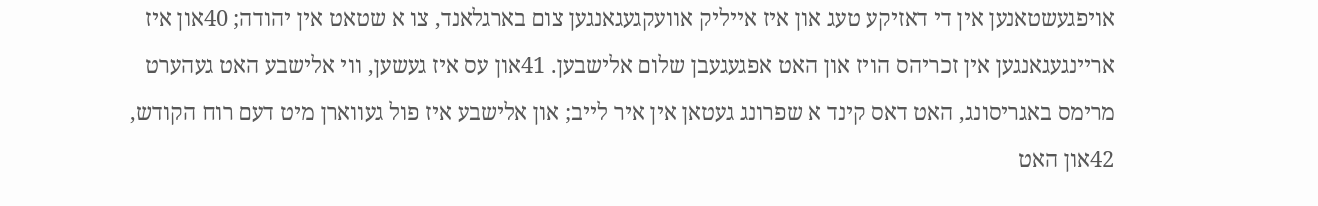אויפגעשטאנען אין די דאזיקע טעג און איז אייליק אוועקגעגאנגען צום בארגלאנד, צו א שטאט אין יהודה; 40און איז אריינגעגאנגען אין זכריהס הויז און האט אפגעגעבן שלום אלישבען. 41און עס איז געשען, ווי אלישבע האט געהערט מרימס באגריסונג, האט דאס קינד א שפרונג געטאן אין איר לייב; און אלישבע איז פול געווארן מיט דעם רוח הקודש, 42און האט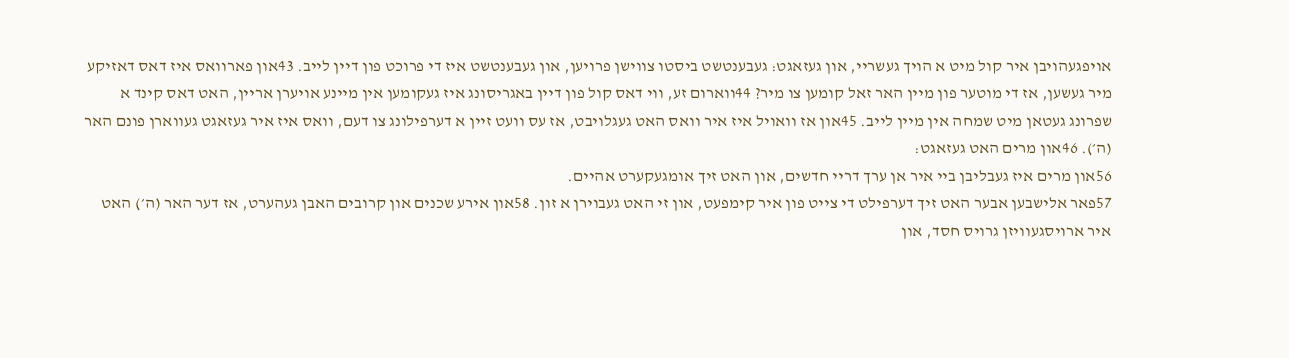אויפגעהויבן איר קול מיט א הויך געשריי, און געזאגט: געבענטשט ביסטו צווישן פרויען, און געבענטשט איז די פרוכט פון דיין לייב. 43און פארוואס איז דאס דאזיקע מיר געשען, אז די מוטער פון מיין האר זאל קומען צו מיר? 44ווארום זע, ווי דאס קול פון דיין באגריסונג איז געקומען אין מיינע אויערן אריין, האט דאס קינד א שפרונג געטאן מיט שמחה אין מיין לייב. 45און אז וואויל איז איר וואס האט געגלויבט, אז עס וועט זיין א דערפילונג צו דעם, וואס איז איר געזאגט געווארן פונם האר (ה׳). 46און מרים האט געזאגט:
56און מרים איז געבליבן ביי איר אן ערך דריי חדשים, און האט זיך אומגעקערט אהיים.
57פאר אלישבען אבער האט זיך דערפילט די צייט פון איר קימפעט, און זי האט געבוירן א זון. 58און אירע שכנים און קרובים האבן געהערט, אז דער האר (ה׳) האט איר ארויסגעוויזן גרויס חסד, און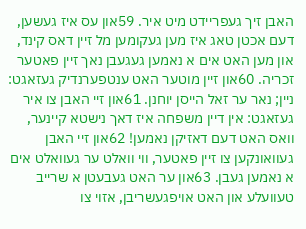האבן זיך געפריידט מיט איר. 59און עס איז געשען, דעם אכטן טאג איז מען געקומען מל זיין דאס קינד, און מען האט אים א נאמען געגעבן נאך זיין פאטער זכריה. 60און זיין מוטער האט ענטפערנדיק געזאגט: ניין; נאר ער זאל הייסן יוחנן. 61און זיי האבן צו איר געזאגט: אין דיין משפחה איז דאך נישטא קיינער, וואס האט דעם דאזיקן נאמען! 62און זיי האבן געוואונקען צו זיין פאטער, ווי וואלט ער געוואלט אים א נאמען געבן. 63און ער האט געבעטן א שרייב טעוועלע און האט אויפגעשריבן, אזוי צו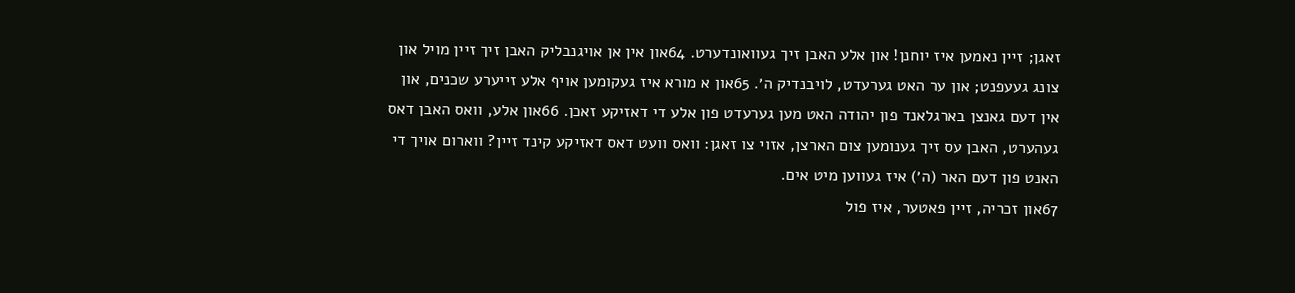זאגן; זיין נאמען איז יוחנן! און אלע האבן זיך געוואונדערט. 64און אין אן אויגנבליק האבן זיך זיין מויל און צונג געעפנט; און ער האט גערעדט, לויבנדיק ה׳. 65און א מורא איז געקומען אויף אלע זייערע שכנים, און אין דעם גאנצן בארגלאנד פון יהודה האט מען גערעדט פון אלע די דאזיקע זאכן. 66און אלע, וואס האבן דאס געהערט, האבן עס זיך גענומען צום הארצן, אזוי צו זאגן: וואס וועט דאס דאזיקע קינד זיין? ווארום אויך די האנט פון דעם האר (ה׳) איז געווען מיט אים.
67און זכריה, זיין פאטער, איז פול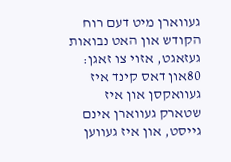געווארן מיט דעם רוח הקודש און האט נבואות געזאגט, אזוי צו זאגן:
80און דאס קינד איז געוואקסן און איז שטארק געווארן אינם גייסט, און איז געווען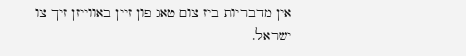אין מדבריות ביז צום טאג פון זיין באווייזן זיך צו ישראל.